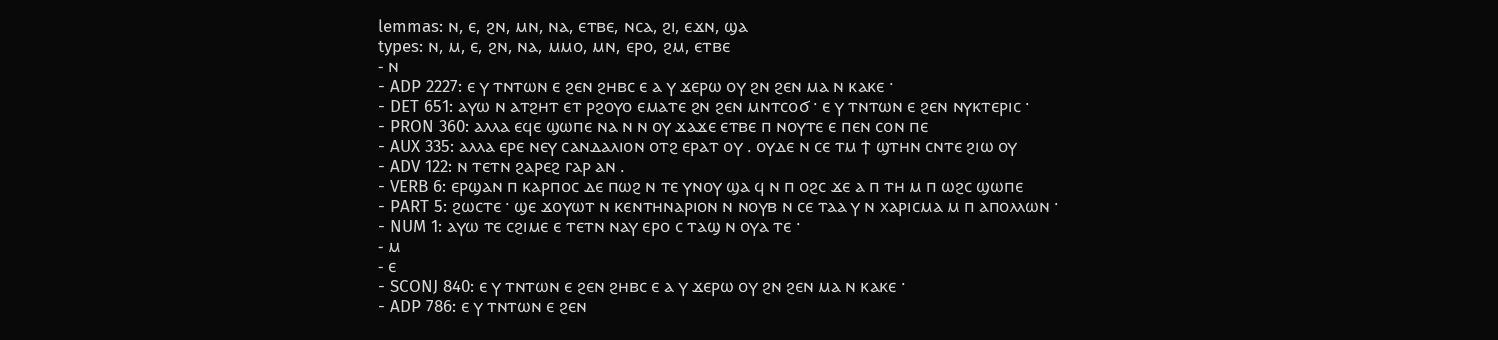lemmas: ⲛ, ⲉ, ϩⲛ, ⲙⲛ, ⲛⲁ, ⲉⲧⲃⲉ, ⲛⲥⲁ, ϩⲓ, ⲉϫⲛ, ϣⲁ
types: ⲛ, ⲙ, ⲉ, ϩⲛ, ⲛⲁ, ⲙⲙⲟ, ⲙⲛ, ⲉⲣⲟ, ϩⲙ, ⲉⲧⲃⲉ
- ⲛ
- ADP 2227: ⲉ ⲩ ⲧⲛⲧⲱⲛ ⲉ ϩⲉⲛ ϩⲏⲃⲥ ⲉ ⲁ ⲩ ϫⲉⲣⲱ ⲟⲩ ϩⲛ ϩⲉⲛ ⲙⲁ ⲛ ⲕⲁⲕⲉ ·
- DET 651: ⲁⲩⲱ ⲛ ⲁⲧϩⲏⲧ ⲉⲧ ⲣϩⲟⲩⲟ ⲉⲙⲁⲧⲉ ϩⲛ ϩⲉⲛ ⲙⲛⲧⲥⲟϭ · ⲉ ⲩ ⲧⲛⲧⲱⲛ ⲉ ϩⲉⲛ ⲛⲩⲕⲧⲉⲣⲓⲥ ·
- PRON 360: ⲁⲗⲗⲁ ⲉϥⲉ ϣⲱⲡⲉ ⲛⲁ ⲛ ⲛ ⲟⲩ ϫⲁϫⲉ ⲉⲧⲃⲉ ⲡ ⲛⲟⲩⲧⲉ ⲉ ⲡⲉⲛ ⲥⲟⲛ ⲡⲉ
- AUX 335: ⲁⲗⲗⲁ ⲉⲣⲉ ⲛⲉⲩ ⲥⲁⲛⲇⲁⲗⲓⲟⲛ ⲟⲧϩ ⲉⲣⲁⲧ ⲟⲩ . ⲟⲩⲇⲉ ⲛ ⲥⲉ ⲧⲙ ϯ ϣⲧⲏⲛ ⲥⲛⲧⲉ ϩⲓⲱ ⲟⲩ
- ADV 122: ⲛ ⲧⲉⲧⲛ ϩⲁⲣⲉϩ ⲅⲁⲣ ⲁⲛ .
- VERB 6: ⲉⲣϣⲁⲛ ⲡ ⲕⲁⲣⲡⲟⲥ ⲇⲉ ⲡⲱϩ ⲛ ⲧⲉ ⲩⲛⲟⲩ ϣⲁ ϥ ⲛ ⲡ ⲟϩⲥ ϫⲉ ⲁ ⲡ ⲧⲏ ⲙ ⲡ ⲱϩⲥ ϣⲱⲡⲉ
- PART 5: ϩⲱⲥⲧⲉ · ϣⲉ ϫⲟⲩⲱⲧ ⲛ ⲕⲉⲛⲧⲏⲛⲁⲣⲓⲟⲛ ⲛ ⲛⲟⲩⲃ ⲛ ⲥⲉ ⲧⲁⲁ ⲩ ⲛ ⲭⲁⲣⲓⲥⲙⲁ ⲙ ⲡ ⲁⲡⲟⲗⲗⲱⲛ ·
- NUM 1: ⲁⲩⲱ ⲧⲉ ⲥϩⲓⲙⲉ ⲉ ⲧⲉⲧⲛ ⲛⲁⲩ ⲉⲣⲟ ⲥ ⲧⲁϣ ⲛ ⲟⲩⲁ ⲧⲉ ·
- ⲙ
- ⲉ
- SCONJ 840: ⲉ ⲩ ⲧⲛⲧⲱⲛ ⲉ ϩⲉⲛ ϩⲏⲃⲥ ⲉ ⲁ ⲩ ϫⲉⲣⲱ ⲟⲩ ϩⲛ ϩⲉⲛ ⲙⲁ ⲛ ⲕⲁⲕⲉ ·
- ADP 786: ⲉ ⲩ ⲧⲛⲧⲱⲛ ⲉ ϩⲉⲛ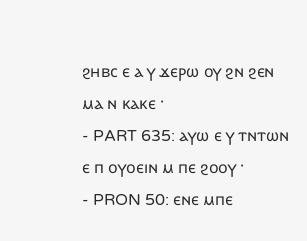ϩⲏⲃⲥ ⲉ ⲁ ⲩ ϫⲉⲣⲱ ⲟⲩ ϩⲛ ϩⲉⲛ ⲙⲁ ⲛ ⲕⲁⲕⲉ ·
- PART 635: ⲁⲩⲱ ⲉ ⲩ ⲧⲛⲧⲱⲛ ⲉ ⲡ ⲟⲩⲟⲉⲓⲛ ⲙ ⲡⲉ ϩⲟⲟⲩ ·
- PRON 50: ⲉⲛⲉ ⲙⲡⲉ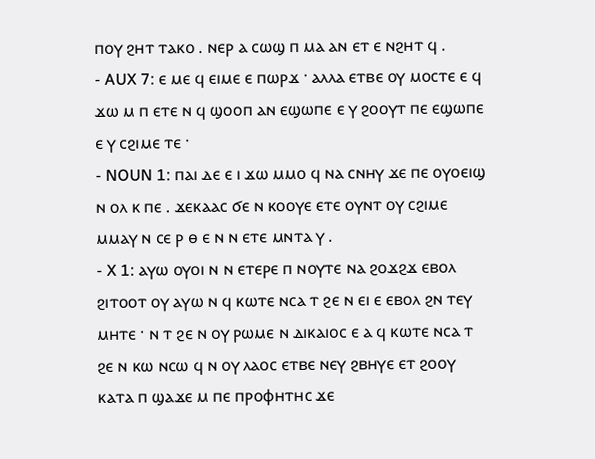ⲡⲟⲩ ϩⲏⲧ ⲧⲁⲕⲟ . ⲛⲉⲣ ⲁ ⲥⲱϣ ⲡ ⲙⲁ ⲁⲛ ⲉⲧ ⲉ ⲛϩⲏⲧ ϥ .
- AUX 7: ⲉ ⲙⲉ ϥ ⲉⲓⲙⲉ ⲉ ⲡⲱⲣϫ · ⲁⲗⲗⲁ ⲉⲧⲃⲉ ⲟⲩ ⲙⲟⲥⲧⲉ ⲉ ϥ ϫⲱ ⲙ ⲡ ⲉⲧⲉ ⲛ ϥ ϣⲟⲟⲡ ⲁⲛ ⲉϣⲱⲡⲉ ⲉ ⲩ ϩⲟⲟⲩⲧ ⲡⲉ ⲉϣⲱⲡⲉ ⲉ ⲩ ⲥϩⲓⲙⲉ ⲧⲉ ·
- NOUN 1: ⲡⲁⲓ ⲇⲉ ⲉ ⲓ ϫⲱ ⲙⲙⲟ ϥ ⲛⲁ ⲥⲛⲏⲩ ϫⲉ ⲡⲉ ⲟⲩⲟⲉⲓϣ ⲛ ⲟⲗ ⲕ ⲡⲉ . ϫⲉⲕⲁⲁⲥ ϭⲉ ⲛ ⲕⲟⲟⲩⲉ ⲉⲧⲉ ⲟⲩⲛⲧ ⲟⲩ ⲥϩⲓⲙⲉ ⲙⲙⲁⲩ ⲛ ⲥⲉ ⲣ ⲑ ⲉ ⲛ ⲛ ⲉⲧⲉ ⲙⲛⲧⲁ ⲩ .
- X 1: ⲁⲩⲱ ⲟⲩⲟⲓ ⲛ ⲛ ⲉⲧⲉⲣⲉ ⲡ ⲛⲟⲩⲧⲉ ⲛⲁ ϩⲟϫϩϫ ⲉⲃⲟⲗ ϩⲓⲧⲟⲟⲧ ⲟⲩ ⲁⲩⲱ ⲛ ϥ ⲕⲱⲧⲉ ⲛⲥⲁ ⲧ ϩⲉ ⲛ ⲉⲓ ⲉ ⲉⲃⲟⲗ ϩⲛ ⲧⲉⲩ ⲙⲏⲧⲉ · ⲛ ⲧ ϩⲉ ⲛ ⲟⲩ ⲣⲱⲙⲉ ⲛ ⲇⲓⲕⲁⲓⲟⲥ ⲉ ⲁ ϥ ⲕⲱⲧⲉ ⲛⲥⲁ ⲧ ϩⲉ ⲛ ⲕⲱ ⲛⲥⲱ ϥ ⲛ ⲟⲩ ⲗⲁⲟⲥ ⲉⲧⲃⲉ ⲛⲉⲩ ϩⲃⲏⲩⲉ ⲉⲧ ϩⲟⲟⲩ ⲕⲁⲧⲁ ⲡ ϣⲁϫⲉ ⲙ ⲡⲉ ⲡⲣⲟⲫⲏⲧⲏⲥ ϫⲉ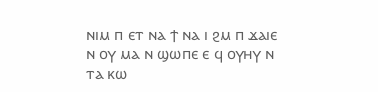ⲛⲓⲙ ⲡ ⲉⲧ ⲛⲁ ϯ ⲛⲁ ⲓ ϩⲙ ⲡ ϫⲁⲓⲉ ⲛ ⲟⲩ ⲙⲁ ⲛ ϣⲱⲡⲉ ⲉ ϥ ⲟⲩⲏⲩ ⲛ ⲧⲁ ⲕⲱ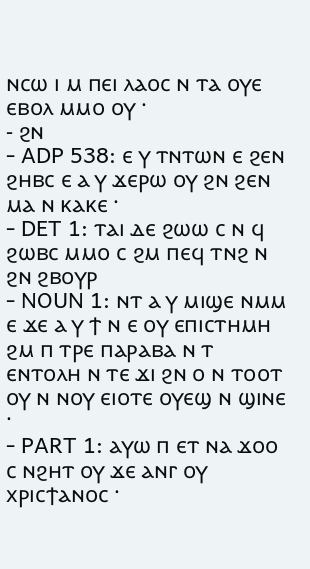ⲛⲥⲱ ⲓ ⲙ ⲡⲉⲓ ⲗⲁⲟⲥ ⲛ ⲧⲁ ⲟⲩⲉ ⲉⲃⲟⲗ ⲙⲙⲟ ⲟⲩ ·
- ϩⲛ
- ADP 538: ⲉ ⲩ ⲧⲛⲧⲱⲛ ⲉ ϩⲉⲛ ϩⲏⲃⲥ ⲉ ⲁ ⲩ ϫⲉⲣⲱ ⲟⲩ ϩⲛ ϩⲉⲛ ⲙⲁ ⲛ ⲕⲁⲕⲉ ·
- DET 1: ⲧⲁⲓ ⲇⲉ ϩⲱⲱ ⲥ ⲛ ϥ ϩⲱⲃⲥ ⲙⲙⲟ ⲥ ϩⲙ ⲡⲉϥ ⲧⲛϩ ⲛ ϩⲛ ϩⲃⲟⲩⲣ
- NOUN 1: ⲛⲧ ⲁ ⲩ ⲙⲓϣⲉ ⲛⲙⲙ ⲉ ϫⲉ ⲁ ⲩ ϯ ⲛ ⲉ ⲟⲩ ⲉⲡⲓⲥⲧⲏⲙⲏ ϩⲙ ⲡ ⲧⲣⲉ ⲡⲁⲣⲁⲃⲁ ⲛ ⲧ ⲉⲛⲧⲟⲗⲏ ⲛ ⲧⲉ ϫⲓ ϩⲛ ⲟ ⲛ ⲧⲟⲟⲧ ⲟⲩ ⲛ ⲛⲟⲩ ⲉⲓⲟⲧⲉ ⲟⲩⲉϣ ⲛ ϣⲓⲛⲉ ·
- PART 1: ⲁⲩⲱ ⲡ ⲉⲧ ⲛⲁ ϫⲟⲟ ⲥ ⲛϩⲏⲧ ⲟⲩ ϫⲉ ⲁⲛⲅ ⲟⲩ ⲭⲣⲓⲥϯⲁⲛⲟⲥ ·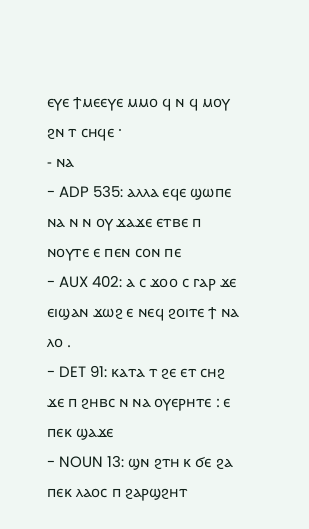ⲉⲩⲉ ϯⲙⲉⲉⲩⲉ ⲙⲙⲟ ϥ ⲛ ϥ ⲙⲟⲩ ϩⲛ ⲧ ⲥⲏϥⲉ ·
- ⲛⲁ
- ADP 535: ⲁⲗⲗⲁ ⲉϥⲉ ϣⲱⲡⲉ ⲛⲁ ⲛ ⲛ ⲟⲩ ϫⲁϫⲉ ⲉⲧⲃⲉ ⲡ ⲛⲟⲩⲧⲉ ⲉ ⲡⲉⲛ ⲥⲟⲛ ⲡⲉ
- AUX 402: ⲁ ⲥ ϫⲟⲟ ⲥ ⲅⲁⲣ ϫⲉ ⲉⲓϣⲁⲛ ϫⲱϩ ⲉ ⲛⲉϥ ϩⲟⲓⲧⲉ ϯ ⲛⲁ ⲗⲟ .
- DET 91: ⲕⲁⲧⲁ ⲧ ϩⲉ ⲉⲧ ⲥⲏϩ ϫⲉ ⲡ ϩⲏⲃⲥ ⲛ ⲛⲁ ⲟⲩⲉⲣⲏⲧⲉ : ⲉ ⲡⲉⲕ ϣⲁϫⲉ
- NOUN 13: ϣⲛ ϩⲧⲏ ⲕ ϭⲉ ϩⲁ ⲡⲉⲕ ⲗⲁⲟⲥ ⲡ ϩⲁⲣϣϩⲏⲧ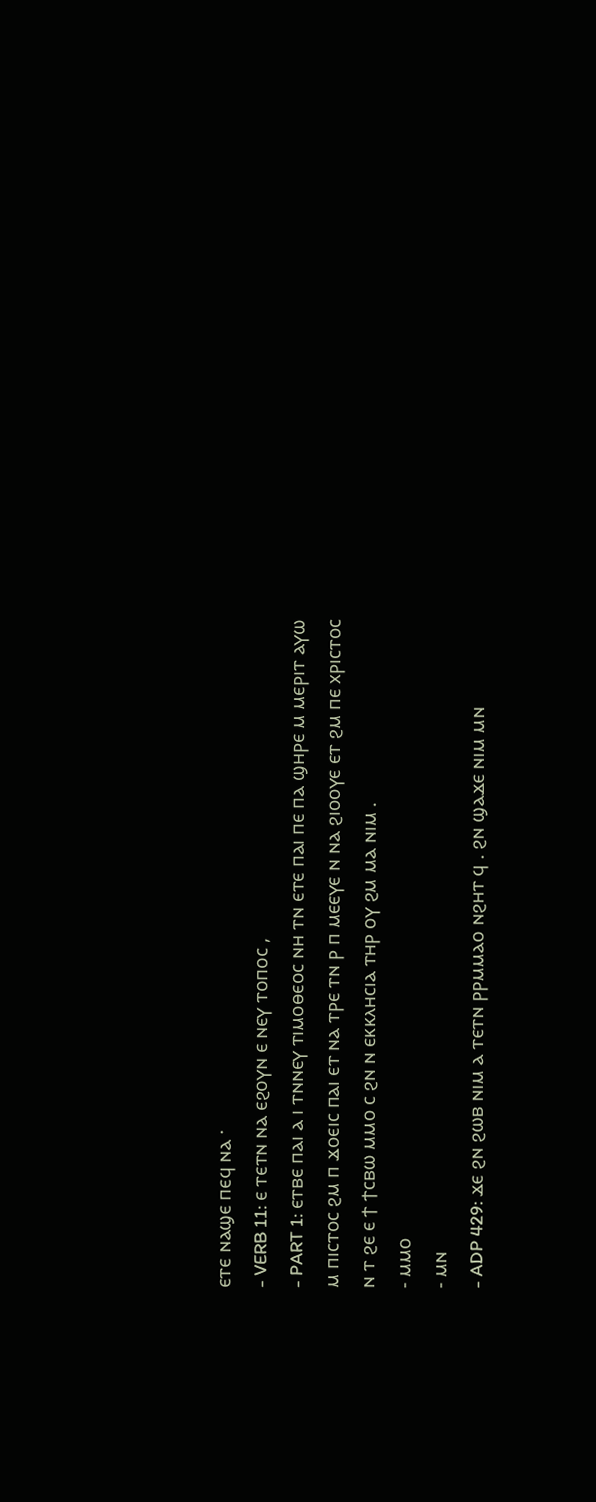ⲉⲧⲉ ⲛⲁϣⲉ ⲡⲉϥ ⲛⲁ ·
- VERB 11: ⲉ ⲧⲉⲧⲛ ⲛⲁ ⲉϩⲟⲩⲛ ⲉ ⲛⲉⲩ ⲧⲟⲡⲟⲥ ,
- PART 1: ⲉⲧⲃⲉ ⲡⲁⲓ ⲁ ⲓ ⲧⲛⲛⲉⲩ ⲧⲓⲙⲟⲑⲉⲟⲥ ⲛⲏ ⲧⲛ ⲉⲧⲉ ⲡⲁⲓ ⲡⲉ ⲡⲁ ϣⲏⲣⲉ ⲙ ⲙⲉⲣⲓⲧ ⲁⲩⲱ ⲙ ⲡⲓⲥⲧⲟⲥ ϩⲙ ⲡ ϫⲟⲉⲓⲥ ⲡⲁⲓ ⲉⲧ ⲛⲁ ⲧⲣⲉ ⲧⲛ ⲣ ⲡ ⲙⲉⲉⲩⲉ ⲛ ⲛⲁ ϩⲓⲟⲟⲩⲉ ⲉⲧ ϩⲙ ⲡⲉ ⲭⲣⲓⲥⲧⲟⲥ ⲛ ⲧ ϩⲉ ⲉ ϯ ϯⲥⲃⲱ ⲙⲙⲟ ⲥ ϩⲛ ⲛ ⲉⲕⲕⲗⲏⲥⲓⲁ ⲧⲏⲣ ⲟⲩ ϩⲙ ⲙⲁ ⲛⲓⲙ .
- ⲙⲙⲟ
- ⲙⲛ
- ADP 429: ϫⲉ ϩⲛ ϩⲱⲃ ⲛⲓⲙ ⲁ ⲧⲉⲧⲛ ⲣⲣⲙⲙⲁⲟ ⲛϩⲏⲧ ϥ . ϩⲛ ϣⲁϫⲉ ⲛⲓⲙ ⲙⲛ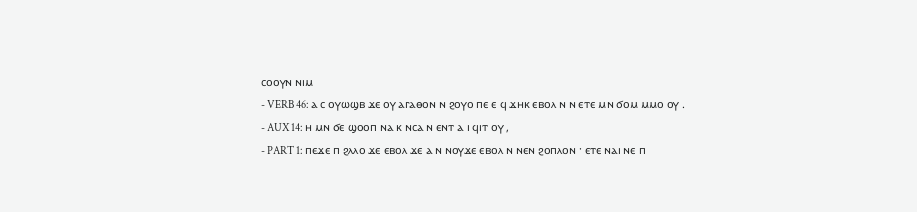ⲥⲟⲟⲩⲛ ⲛⲓⲙ
- VERB 46: ⲁ ⲥ ⲟⲩⲱϣⲃ ϫⲉ ⲟⲩ ⲁⲅⲁⲑⲟⲛ ⲛ ϩⲟⲩⲟ ⲡⲉ ⲉ ϥ ϫⲏⲕ ⲉⲃⲟⲗ ⲛ ⲛ ⲉⲧⲉ ⲙⲛ ϭⲟⲙ ⲙⲙⲟ ⲟⲩ .
- AUX 14: ⲏ ⲙⲛ ϭⲉ ϣⲟⲟⲡ ⲛⲁ ⲕ ⲛⲥⲁ ⲛ ⲉⲛⲧ ⲁ ⲓ ϥⲓⲧ ⲟⲩ ,
- PART 1: ⲡⲉϫⲉ ⲡ ϩⲗⲗⲟ ϫⲉ ⲉⲃⲟⲗ ϫⲉ ⲁ ⲛ ⲛⲟⲩϫⲉ ⲉⲃⲟⲗ ⲛ ⲛⲉⲛ ϩⲟⲡⲗⲟⲛ · ⲉⲧⲉ ⲛⲁⲓ ⲛⲉ ⲡ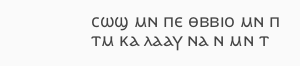ⲥⲱϣ ⲙⲛ ⲡⲉ ⲑⲃⲃⲓⲟ ⲙⲛ ⲡ ⲧⲙ ⲕⲁ ⲗⲁⲁⲩ ⲛⲁ ⲛ ⲙⲛ ⲧ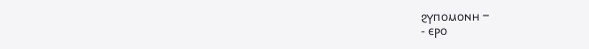ϩⲩⲡⲟⲙⲟⲛⲏ ⲻ
- ⲉⲣⲟ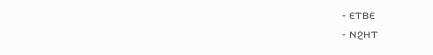- ⲉⲧⲃⲉ
- ⲛϩⲏⲧ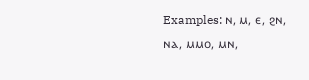Examples: ⲛ, ⲙ, ⲉ, ϩⲛ, ⲛⲁ, ⲙⲙⲟ, ⲙⲛ,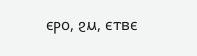ⲉⲣⲟ, ϩⲙ, ⲉⲧⲃⲉ